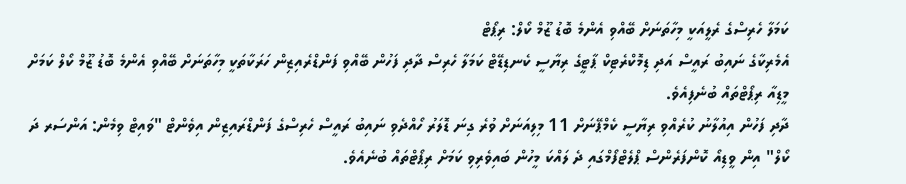ކަމަލާ ހެރިސްގެ ރެލީއަކީ މިހާތަނަށް ބޭއްވި އެންމެ ބޮޑު ޒޫމް ކޯލް: ރިޕޯޓް
އެމެރިކާގެ ނައިބު ރައީސް އަދި ޑިމޮކްރެޓިކް ޕާޓީގެ ރިޔާސީ ކެނޑިޑޭޓް ކަމަލާ ހެރިސް ދާދި ފަހުން ބޭއްވި ފަންޑްރެއިޒިން ހަރަކާތަކީ މިހާތަނަށް ބޭއްވި އެންމެ ބޮޑު ޒޫމް ކޯލް ކަމަށް މީޑިއާ ރިޕޯޓްތައް ބުނެފިއެވެ.
ދާދި ފަހުން އިއުލާނު ކުރެއްވި ރިޔާސީ ކެމްޕޭނަށް 11 މިލިއަނަށް ވުރެ ގިނަ ޑޮލަރު ހޯއްދެވި ނައިބު ރައީސް ހެރިސްގެ ފަންޑްރައިޒިން އިވެންޓް "ވައިޓް ވިމެން: އަންސަރ ދަ ކޯލް" އިން ވީޑިއޯ ކޮންފަރެންސް ޕްލެޓްފޯމްގައި ދެ ލައްކަ މީހުން ބައިވެރިވި ކަމަށް ރިޕޯޓްތައް ބުނެއެވެ.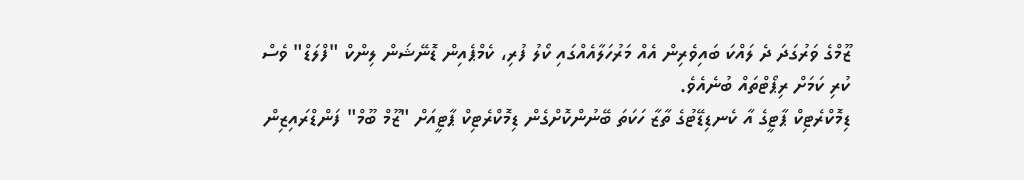ޒޫމްގެ ވަރުގަދަ ދެ ލައްކަ ބައިވެރިން އެއް މަރުހަލާއެއްގައި ކޯލު ފުރި، ކެމްޕެއިން ޑޮނޭޝަން ލިންކް "ފްލަޑް" ވެސް ކުރި ކަމަށް ރިޕޯޓްތައް ބުނެއެވެ.
ޑިމޮކްރެޓިކް ޕާޓީގެ އާ ކެނޑިޑޭޓުގެ ތާޒާ ހަކަތަ ބޭނުންކޮށްގެން ޑިމޮކްރެޓިކް ޕާޓީއަށް "ޒޫމް ބޫމް" ފަންޑްރައިޒިން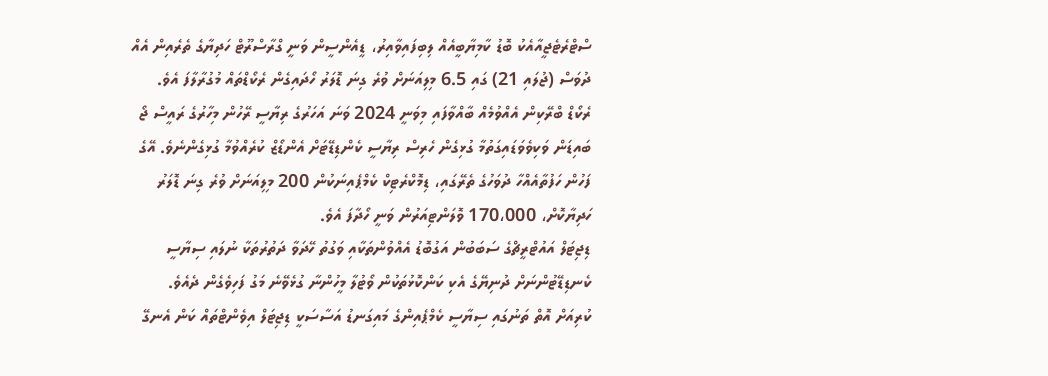ސްޓްރެޓެޖީއާއެކު ބޮޑު ކާމިޔާބީއެއް ލިބިފައިވާއިރު، ޑީއެންސީން ވަނީ ގްރާސްރޫޓް ހަދިޔާގެ ތެރެއިން އެއް ދުވަސް (ޖުލައި 21) ގައި 6.5 މިލިއަނަށް ވުރެ ގިނަ ޑޮލަރު ހޯދައިގެން ރެކޯޑްތައް މުގުރާލާފަ އެވެ.
ރެކޯޑް ބްރޭކިން އެއްވުމެއް ބާއްވާފައި މިވަނީ 2024 ވަނަ އަހަރުގެ ރިޔާސީ ރޭހުން މިހާރުގެ ރައީސް ޖޯ ބައިޑަން ވަކިވެވަޑައިގަތުމާ ގުޅިގެން ހެރިސް ރިޔާސީ ކެންޑިޑޭޓަށް އެންޑޯޒް ކުރެއްވުމާ ގުޅިގެންނެވެ. އޭގެ ފަހުން ހަފުތާއެއްހާ ދުވަހުގެ ތެރޭގައި، ޑިމޮކްރެޓިކް ކެމްޕެއިނަކުން 200 މިލިއަނަށް ވުރެ ގިނަ ޑޮލަރު ހަދިޔާކޮށް، 170،000 ވޮލަންޓިއަރުން ވަނީ ހޯދާފަ އެވެ.
ޑިޖިޓަލް އައުޓްރީޗްގެ ސަބަބުން އަގުބޮޑު އެއްވުންތަކާއި ވަގުތު ހޭދަވާ ދަތުރުތަކާ ނުލައި ސިޔާސީ ކެނޑިޑޭޓުންނަށް ދުނިޔޭގެ އެކި ކަންކޮޅުތަކުން ވޯޓުލާ މީހުންނާ ގުޅެވޭނެ މަގު ފަހިވެގެން ދެއެވެ.
ކުރިއަށް އޮތް ތަނުގައި ސިޔާސީ ކެމްޕެއިންގެ މައިގަނޑު އަސާސަކީ ޑިޖިޓަލް އިވެންޓްތައް ކަން އެނގޭ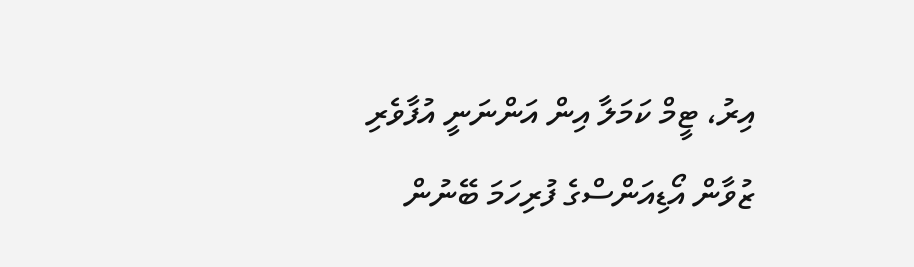އިރު، ޓީމް ކަމަލާ އިން އަންނަނީ އުފާވެރި ޒުވާން އޯޑިއަންސްގެ ފުރިހަމަ ބޭނުން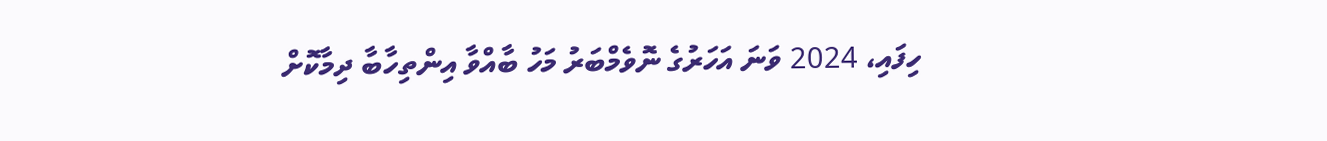ހިފައި، 2024 ވަނަ އަހަރުގެ ނޮވެމްބަރު މަހު ބާއްވާ އިންތިހާބާ ދިމާކޮށް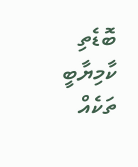ބޮޑެތި ކާމިޔާބީ ތަކެއް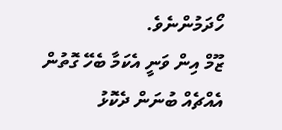ހޯދަމުންނެވެ.
ޒޫމް އިން ވަނީ އެކަމާ ބެހޭ ގޮތުން އެއްޗެއް ބުނަން ދެކޮޅު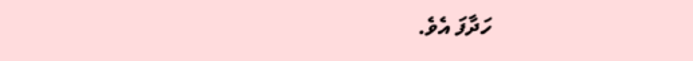ހަދާފަ އެވެ.